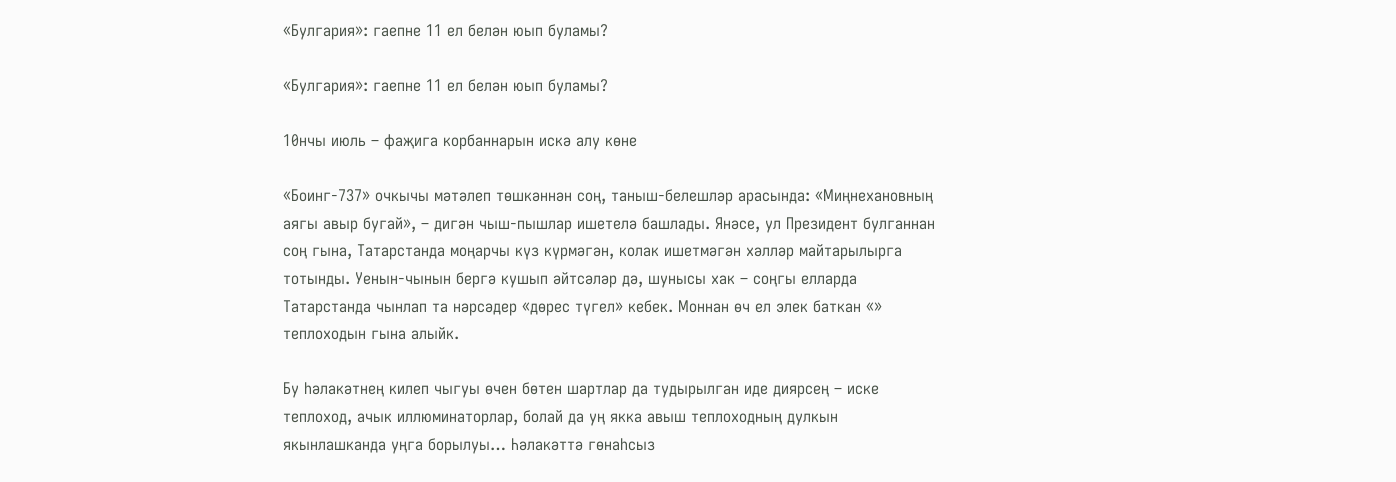«Булгария»: гаепне 11 ел белән юып буламы?

«Булгария»: гаепне 11 ел белән юып буламы?

10нчы июль – фаҗига корбаннарын искә алу көне

«Боинг-737» очкычы мәтәлеп төшкәннән соң, таныш-белешләр арасында: «Миңнехановның аягы авыр бугай», – дигән чыш-пышлар ишетелә башлады. Янәсе, ул Президент булганнан соң гына, Татарстанда моңарчы күз күрмәгән, колак ишетмәгән хәлләр майтарылырга тотынды. Уенын-чынын бергә кушып әйтсәләр дә, шунысы хак – соңгы елларда Татарстанда чынлап та нәрсәдер «дөрес түгел» кебек. Моннан өч ел элек баткан «» теплоходын гына алыйк.

Бу һәлакәтнең килеп чыгуы өчен бөтен шартлар да тудырылган иде диярсең – иске теплоход, ачык иллюминаторлар, болай да уң якка авыш теплоходның дулкын якынлашканда уңга борылуы… Һәлакәттә гөнаһсыз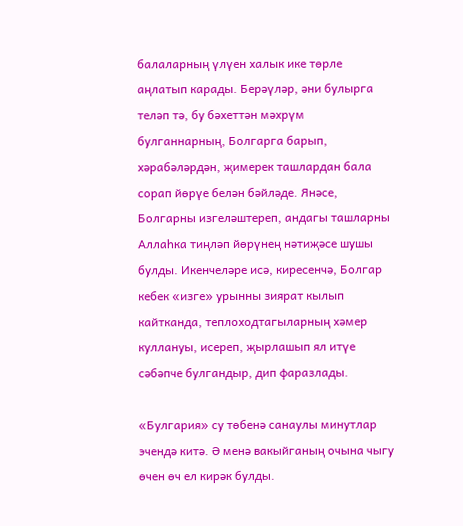балаларның үлүен халык ике төрле аңлатып карады. Берәүләр, әни булырга теләп тә, бу бәхеттән мәхрүм булганнарның, Болгарга барып, хәрабәләрдән, җимерек ташлардан бала сорап йөрүе белән бәйләде. Янәсе, Болгарны изгеләштереп, андагы ташларны Аллаһка тиңләп йөрүнең нәтиҗәсе шушы булды. Икенчеләре исә, киресенчә, Болгар кебек «изге» урынны зиярат кылып кайтканда, теплоходтагыларның хәмер куллануы, исереп, җырлашып ял итүе сәбәпче булгандыр, дип фаразлады.

«Булгария» су төбенә санаулы минутлар эчендә китә. Ә менә вакыйганың очына чыгу өчен өч ел кирәк булды.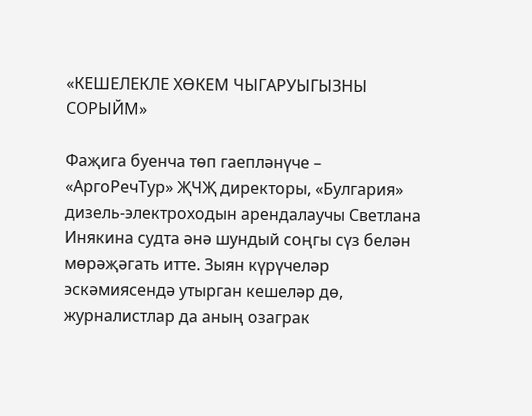«КЕШЕЛЕКЛЕ ХӨКЕМ ЧЫГАРУЫГЫЗНЫ СОРЫЙМ»

Фаҗига буенча төп гаепләнүче – «АргоРечТур» ҖЧҖ директоры, «Булгария» дизель-электроходын арендалаучы Светлана Инякина судта әнә шундый соңгы сүз белән мөрәҗәгать итте. Зыян күрүчеләр эскәмиясендә утырган кешеләр дө, журналистлар да аның озаграк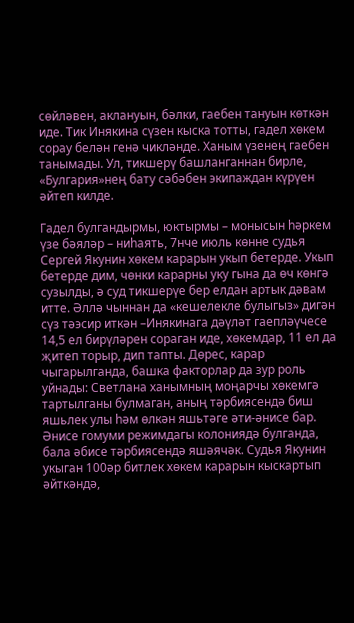сөйләвен, аклануын, бәлки, гаебен тануын көткән иде. Тик Инякина сүзен кыска тотты, гадел хөкем сорау белән генә чикләнде. Ханым үзенең гаебен танымады. Ул, тикшерү башланганнан бирле, «Булгария»нең бату сәбәбен экипаждан күрүен әйтеп килде.

Гадел булгандырмы, юктырмы – монысын һәркем үзе бәяләр – ниһаять, 7нче июль көнне судья Сергей Якунин хөкем карарын укып бетерде. Укып бетерде дим, чөнки карарны уку гына да өч көнгә сузылды, ә суд тикшерүе бер елдан артык дәвам итте. Әллә чыннан да «кешелекле булыгыз» дигән сүз тәэсир иткән –Инякинага дәүләт гаепләүчесе 14,5 ел бирүләрен сораган иде, хөкемдар, 11 ел да җитеп торыр, дип тапты. Дөрес, карар чыгарылганда, башка факторлар да зур роль уйнады: Светлана ханымның моңарчы хөкемгә тартылганы булмаган, аның тәрбиясендә биш яшьлек улы һәм өлкән яшьтәге әти-әнисе бар. Әнисе гомуми режимдагы колониядә булганда, бала әбисе тәрбиясендә яшәячәк. Судья Якунин укыган 100әр битлек хөкем карарын кыскартып әйткәндә,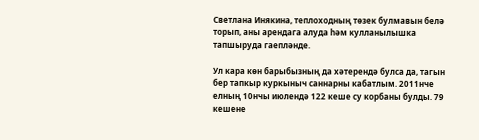Светлана Инякина, теплоходның төзек булмавын белә торып, аны арендага алуда һәм кулланылышка тапшыруда гаепләнде.

Ул кара көн барыбызның да хәтерендә булса да, тагын бер тапкыр куркыныч саннарны кабатлым. 2011нче елның 10нчы июлендә 122 кеше су корбаны булды. 79 кешене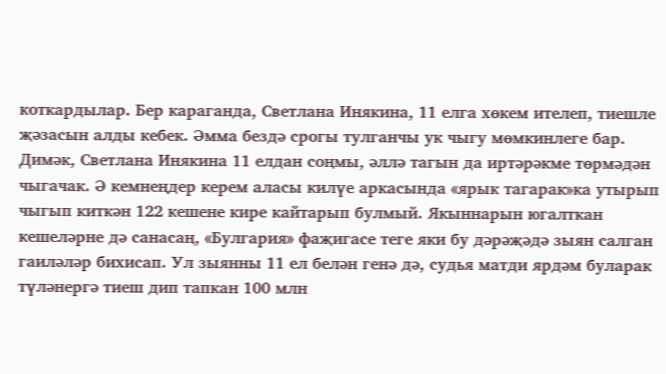коткардылар. Бер караганда, Светлана Инякина, 11 елга хөкем ителеп, тиешле җәзасын алды кебек. Әмма бездә срогы тулганчы ук чыгу мөмкинлеге бар. Димәк, Светлана Инякина 11 елдан соңмы, әллә тагын да иртәрәкме төрмәдән чыгачак. Ә кемнеңдер керем аласы килүе аркасында «ярык тагарак»ка утырып чыгып киткән 122 кешене кире кайтарып булмый. Якыннарын югалткан кешеләрне дә санасаң, «Булгария» фаҗигасе теге яки бу дәрәҗәдә зыян салган гаиләләр бихисап. Ул зыянны 11 ел белән генә дә, судья матди ярдәм буларак түләнергә тиеш дип тапкан 100 млн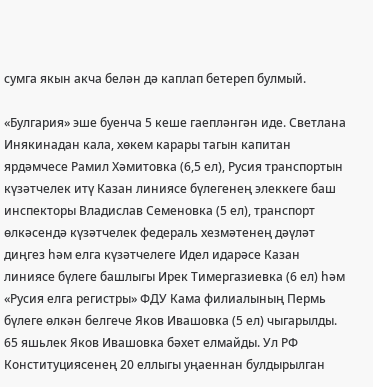сумга якын акча белән дә каплап бетереп булмый.

«Булгария» эше буенча 5 кеше гаепләнгән иде. Светлана Инякинадан кала, хөкем карары тагын капитан ярдәмчесе Рамил Хәмитовка (6,5 ел), Русия транспортын күзәтчелек итү Казан линиясе бүлегенең элеккеге баш инспекторы Владислав Семеновка (5 ел), транспорт өлкәсендә күзәтчелек федераль хезмәтенең дәүләт диңгез һәм елга күзәтчелеге Идел идарәсе Казан линиясе бүлеге башлыгы Ирек Тимергазиевка (6 ел) һәм «Русия елга регистры» ФДУ Кама филиалының Пермь бүлеге өлкән белгече Яков Ивашовка (5 ел) чыгарылды. 65 яшьлек Яков Ивашовка бәхет елмайды. Ул РФ Конституциясенең 20 еллыгы уңаеннан булдырылган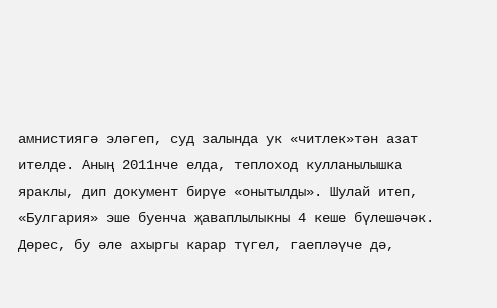амнистиягә эләгеп, суд залында ук «читлек»тән азат ителде. Аның 2011нче елда, теплоход кулланылышка яраклы, дип документ бирүе «онытылды». Шулай итеп, «Булгария» эше буенча җаваплылыкны 4 кеше бүлешәчәк. Дөрес, бу әле ахыргы карар түгел, гаепләүче дә,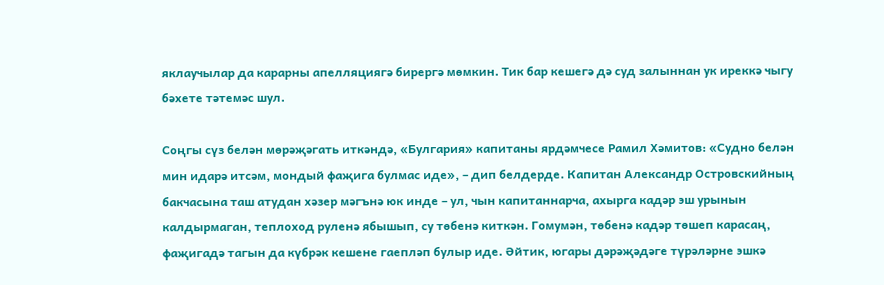яклаучылар да карарны апелляциягә бирергә мөмкин. Тик бар кешегә дә суд залыннан ук иреккә чыгу бәхете тәтемәс шул.

Соңгы сүз белән мөрәҗәгать иткәндә, «Булгария» капитаны ярдәмчесе Рамил Хәмитов: «Судно белән мин идарә итсәм, мондый фаҗига булмас иде», – дип белдерде. Капитан Александр Островскийның бакчасына таш атудан хәзер мәгънә юк инде – ул, чын капитаннарча, ахырга кадәр эш урынын калдырмаган, теплоход руленә ябышып, су төбенә киткән. Гомумән, төбенә кадәр төшеп карасаң, фаҗигадә тагын да күбрәк кешене гаепләп булыр иде. Әйтик, югары дәрәҗәдәге түрәләрне эшкә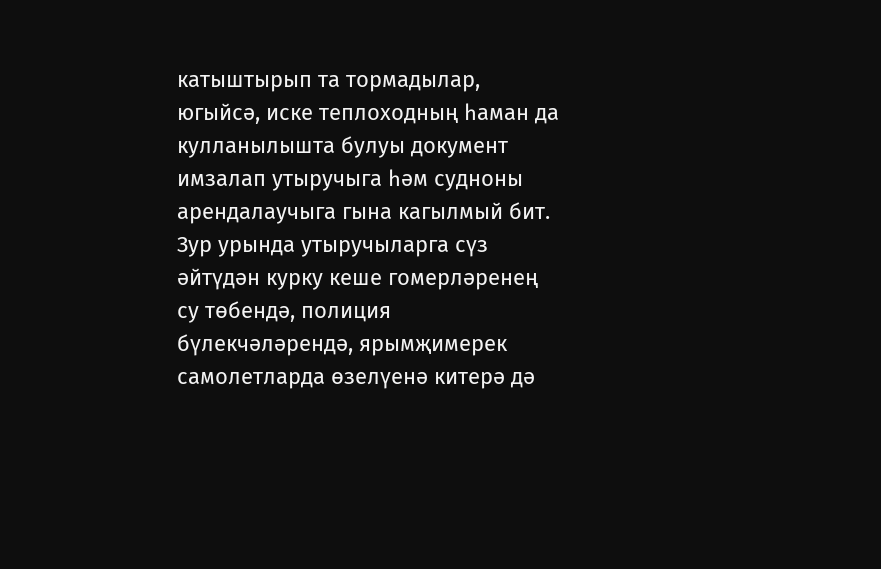катыштырып та тормадылар, югыйсә, иске теплоходның һаман да кулланылышта булуы документ имзалап утыручыга һәм судноны арендалаучыга гына кагылмый бит. Зур урында утыручыларга сүз әйтүдән курку кеше гомерләренең су төбендә, полиция бүлекчәләрендә, ярымҗимерек самолетларда өзелүенә китерә дә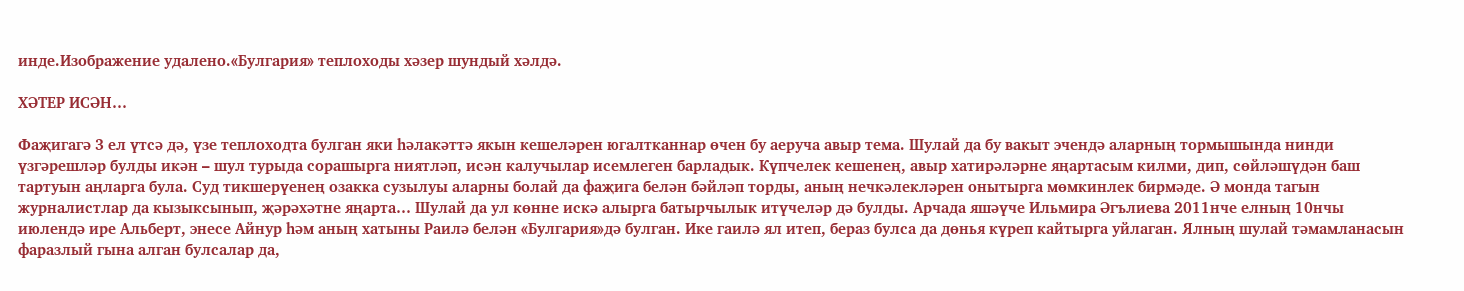инде.Изображение удалено.«Булгария» теплоходы хәзер шундый хәлдә.

ХӘТЕР ИСӘН…

Фаҗигагә 3 ел үтсә дә, үзе теплоходта булган яки һәлакәттә якын кешеләрен югалтканнар өчен бу аеруча авыр тема. Шулай да бу вакыт эчендә аларның тормышында нинди үзгәрешләр булды икән – шул турыда сорашырга ниятләп, исән калучылар исемлеген барладык. Күпчелек кешенең, авыр хатирәләрне яңартасым килми, дип, сөйләшүдән баш тартуын аңларга була. Суд тикшерүенең озакка сузылуы аларны болай да фаҗига белән бәйләп торды, аның нечкәлекләрен онытырга мөмкинлек бирмәде. Ә монда тагын журналистлар да кызыксынып, җәрәхәтне яңарта… Шулай да ул көнне искә алырга батырчылык итүчеләр дә булды. Арчада яшәүче Ильмира Әгълиева 2011нче елның 10нчы июлендә ире Альберт, энесе Айнур һәм аның хатыны Раилә белән «Булгария»дә булган. Ике гаилә ял итеп, бераз булса да дөнья күреп кайтырга уйлаган. Ялның шулай тәмамланасын фаразлый гына алган булсалар да,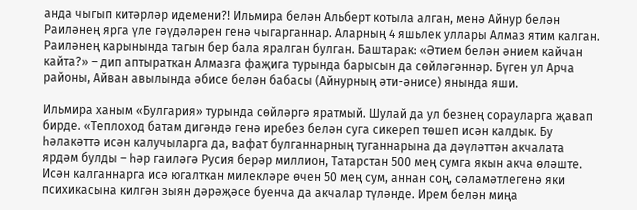анда чыгып китәрләр идемени?! Ильмира белән Альберт котыла алган, менә Айнур белән Раиләнең ярга үле гәүдәләрен генә чыгарганнар. Аларның 4 яшьлек уллары Алмаз ятим калган. Раиләнең карынында тагын бер бала яралган булган. Баштарак: «Әтием белән әнием кайчан кайта?» – дип аптыраткан Алмазга фаҗига турында барысын да сөйләгәннәр. Бүген ул Арча районы, Айван авылында әбисе белән бабасы (Айнурның әти-әнисе) янында яши.

Ильмира ханым «Булгария» турында сөйләргә яратмый. Шулай да ул безнең сорауларга җавап бирде. «Теплоход батам дигәндә генә иребез белән суга сикереп төшеп исән калдык. Бу һәлакәттә исән калучыларга да, вафат булганнарның туганнарына да дәүләттән акчалата ярдәм булды – һәр гаиләгә Русия берәр миллион, Татарстан 500 мең сумга якын акча өләште. Исән калганнарга исә югалткан милекләре өчен 50 мең сум, аннан соң, сәламәтлегенә яки психикасына килгән зыян дәрәҗәсе буенча да акчалар түләнде. Ирем белән миңа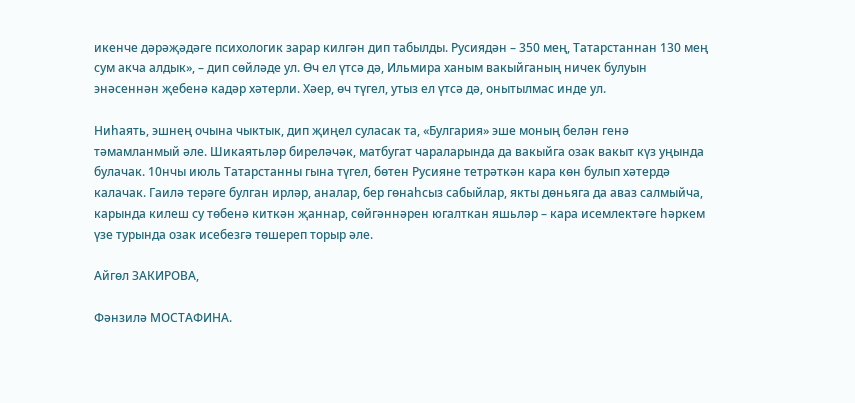икенче дәрәҗәдәге психологик зарар килгән дип табылды. Русиядән – 350 мең, Татарстаннан 130 мең сум акча алдык», – дип сөйләде ул. Өч ел үтсә дә, Ильмира ханым вакыйганың ничек булуын энәсеннән җебенә кадәр хәтерли. Хәер, өч түгел, утыз ел үтсә дә, онытылмас инде ул.

Ниһаять, эшнең очына чыктык, дип җиңел суласак та, «Булгария» эше моның белән генә тәмамланмый әле. Шикаятьләр биреләчәк, матбугат чараларында да вакыйга озак вакыт күз уңында булачак. 10нчы июль Татарстанны гына түгел, бөтен Русияне тетрәткән кара көн булып хәтердә калачак. Гаилә терәге булган ирләр, аналар, бер гөнаһсыз сабыйлар, якты дөньяга да аваз салмыйча, карында килеш су төбенә киткән җаннар, сөйгәннәрен югалткан яшьләр – кара исемлектәге һәркем үзе турында озак исебезгә төшереп торыр әле.

Айгөл ЗАКИРОВА,

Фәнзилә МОСТАФИНА.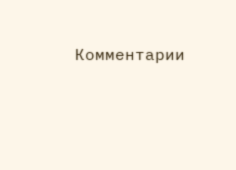Комментарии